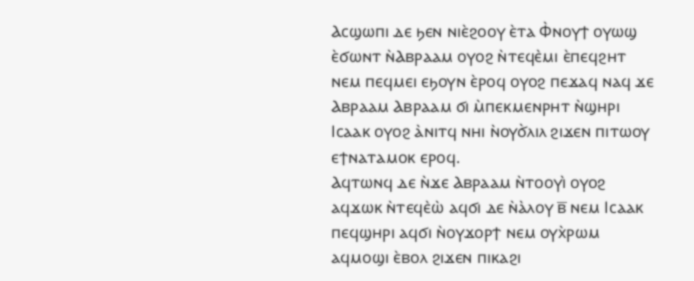Ⲁⲥϣⲱⲡⲓ ⲇⲉ ϧⲉⲛ ⲛⲓⲉ̀ϩⲟⲟⲩ ⲉ̀ⲧⲁ Ⲫ̀ⲛⲟⲩϯ ⲟⲩⲱϣ ⲉ̀ϭⲱⲛⲧ ⲛ̀Ⲁⲃⲣⲁⲁⲙ ⲟⲩⲟϩ ⲛ̀ⲧⲉϥⲉ̀ⲙⲓ ⲉ̀ⲡⲉϥϩⲏⲧ ⲛⲉⲙ ⲡⲉϥⲙⲉⲓ ⲉϧⲟⲩⲛ ⲉ̀ⲣⲟϥ ⲟⲩⲟϩ ⲡⲉϫⲁϥ ⲛⲁϥ ϫⲉ Ⲁⲃⲣⲁⲁⲙ Ⲁⲃⲣⲁⲁⲙ ϭⲓ ⲙ̀ⲡⲉⲕⲙⲉⲛⲣⲏⲧ ⲛ̀ϣⲏⲣⲓ Ⲓⲥⲁⲁⲕ ⲟⲩⲟϩ ⲁ̀ⲛⲓⲧϥ ⲛⲏⲓ ⲛ̀ⲟⲩϭ̀ⲗⲓⲗ ϩⲓϫⲉⲛ ⲡⲓⲧⲱⲟⲩ ⲉϯⲛⲁⲧⲁⲙⲟⲕ ⲉⲣⲟϥ.
Ⲁϥⲧⲱⲛϥ ⲇⲉ ⲛ̀ϫⲉ Ⲁⲃⲣⲁⲁⲙ ⲛ̀ⲧⲟⲟⲩⲓ̀ ⲟⲩⲟϩ ⲁϥϫⲱⲕ ⲛ̀ⲧⲉϥⲉ̀ⲱ̀ ⲁϥϭⲓ ⲇⲉ ⲛ̀ⲁ̀ⲗⲟⲩ ⲃ̅ ⲛⲉⲙ Ⲓⲥⲁⲁⲕ ⲡⲉϥϣⲏⲣⲓ ⲁϥϭⲓ ⲛ̀ⲟⲩϫⲟⲣϯ ⲛⲉⲙ ⲟⲩⲭ̀ⲣⲱⲙ ⲁϥⲙⲟϣⲓ ⲉ̀ⲃⲟⲗ ϩⲓϫⲉⲛ ⲡⲓⲕⲁϩⲓ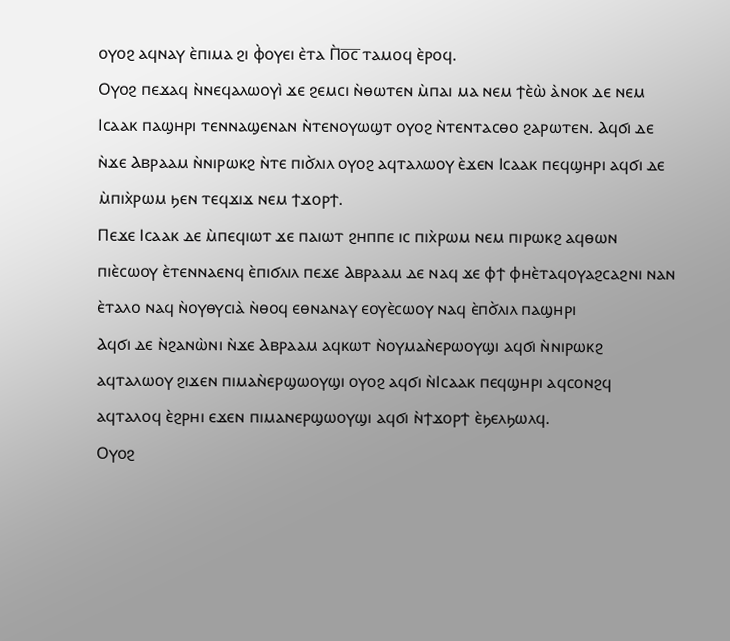ⲟⲩⲟϩ ⲁϥⲛⲁⲩ ⲉ̀ⲡⲓⲙⲁ ϩⲓ ⲫ̀ⲟⲩⲉⲓ ⲉ̀ⲧⲁ Ⲡ̀ⲟ̅ⲥ̅ ⲧⲁⲙⲟϥ ⲉ̀ⲣⲟϥ.
Ⲟⲩⲟϩ ⲡⲉϫⲁϥ ⲛ̀ⲛⲉϥⲁⲗⲱⲟⲩⲓ̀ ϫⲉ ϩⲉⲙⲥⲓ ⲛ̀ⲑⲱⲧⲉⲛ ⲙ̀ⲡⲁⲓ ⲙⲁ ⲛⲉⲙ ϯⲉ̀ⲱ̀ ⲁ̀ⲛⲟⲕ ⲇⲉ ⲛⲉⲙ Ⲓⲥⲁⲁⲕ ⲡⲁϣⲏⲣⲓ ⲧⲉⲛⲛⲁϣⲉⲛⲁⲛ ⲛ̀ⲧⲉⲛⲟⲩⲱϣⲧ ⲟⲩⲟϩ ⲛ̀ⲧⲉⲛⲧⲁⲥⲑⲟ ϩⲁⲣⲱⲧⲉⲛ. Ⲁϥϭⲓ ⲇⲉ ⲛ̀ϫⲉ Ⲁⲃⲣⲁⲁⲙ ⲛ̀ⲛⲓⲣⲱⲕϩ ⲛ̀ⲧⲉ ⲡⲓϭ̀ⲗⲓⲗ ⲟⲩⲟϩ ⲁϥⲧⲁⲗⲱⲟⲩ ⲉ̀ϫⲉⲛ Ⲓⲥⲁⲁⲕ ⲡⲉϥϣⲏⲣⲓ ⲁϥϭⲓ ⲇⲉ ⲙ̀ⲡⲓⲭ̀ⲣⲱⲙ ϧⲉⲛ ⲧⲉϥϫⲓϫ ⲛⲉⲙ ϯϫⲟⲣϯ.
Ⲡⲉϫⲉ Ⲓⲥⲁⲁⲕ ⲇⲉ ⲙ̀ⲡⲉϥⲓⲱⲧ ϫⲉ ⲡⲁⲓⲱⲧ ϩⲏⲡⲡⲉ ⲓⲥ ⲡⲓⲭ̀ⲣⲱⲙ ⲛⲉⲙ ⲡⲓⲣⲱⲕϩ ⲁϥⲑⲱⲛ ⲡⲓⲉ̀ⲥⲱⲟⲩ ⲉ̀ⲧⲉⲛⲛⲁⲉⲛϥ ⲉ̀ⲡⲓϭⲗⲓⲗ ⲡⲉϫⲉ Ⲁⲃⲣⲁⲁⲙ ⲇⲉ ⲛⲁϥ ϫⲉ ⲫϯ ⲫⲏⲉ̀ⲧⲁϥⲟⲩⲁϩⲥⲁϩⲛⲓ ⲛⲁⲛ ⲉ̀ⲧⲁⲗⲟ ⲛⲁϥ ⲛ̀ⲟⲩⲑⲩⲥⲓⲁ̀ ⲛ̀ⲑⲟϥ ⲉⲑⲛⲁⲛⲁⲩ ⲉⲟⲩⲉ̀ⲥⲱⲟⲩ ⲛⲁϥ ⲉ̀ⲡϭ̀ⲗⲓⲗ ⲡⲁϣⲏⲣⲓ
Ⲁϥϭⲓ ⲇⲉ ⲛ̀ϩⲁⲛⲱ̀ⲛⲓ ⲛ̀ϫⲉ Ⲁⲃⲣⲁⲁⲙ ⲁϥⲕⲱⲧ ⲛ̀ⲟⲩⲙⲁⲛ̀ⲉⲣⲱⲟⲩϣⲓ ⲁϥϭⲓ ⲛ̀ⲛⲓⲣⲱⲕϩ ⲁϥⲧⲁⲗⲱⲟⲩ ϩⲓϫⲉⲛ ⲡⲓⲙⲁⲛ̀ⲉⲣϣⲱⲟⲩϣⲓ ⲟⲩⲟϩ ⲁϥϭⲓ ⲛ̀Ⲓⲥⲁⲁⲕ ⲡⲉϥϣⲏⲣⲓ ⲁϥⲥⲟⲛϩϥ ⲁϥⲧⲁⲗⲟϥ ⲉ̀ϩⲣⲏⲓ ⲉϫⲉⲛ ⲡⲓⲙⲁⲛⲉⲣϣⲱⲟⲩϣⲓ ⲁϥϭⲓ ⲛ̀ϯϫⲟⲣϯ ⲉ̀ϧⲉⲗϧⲱⲗϥ.
Ⲟⲩⲟϩ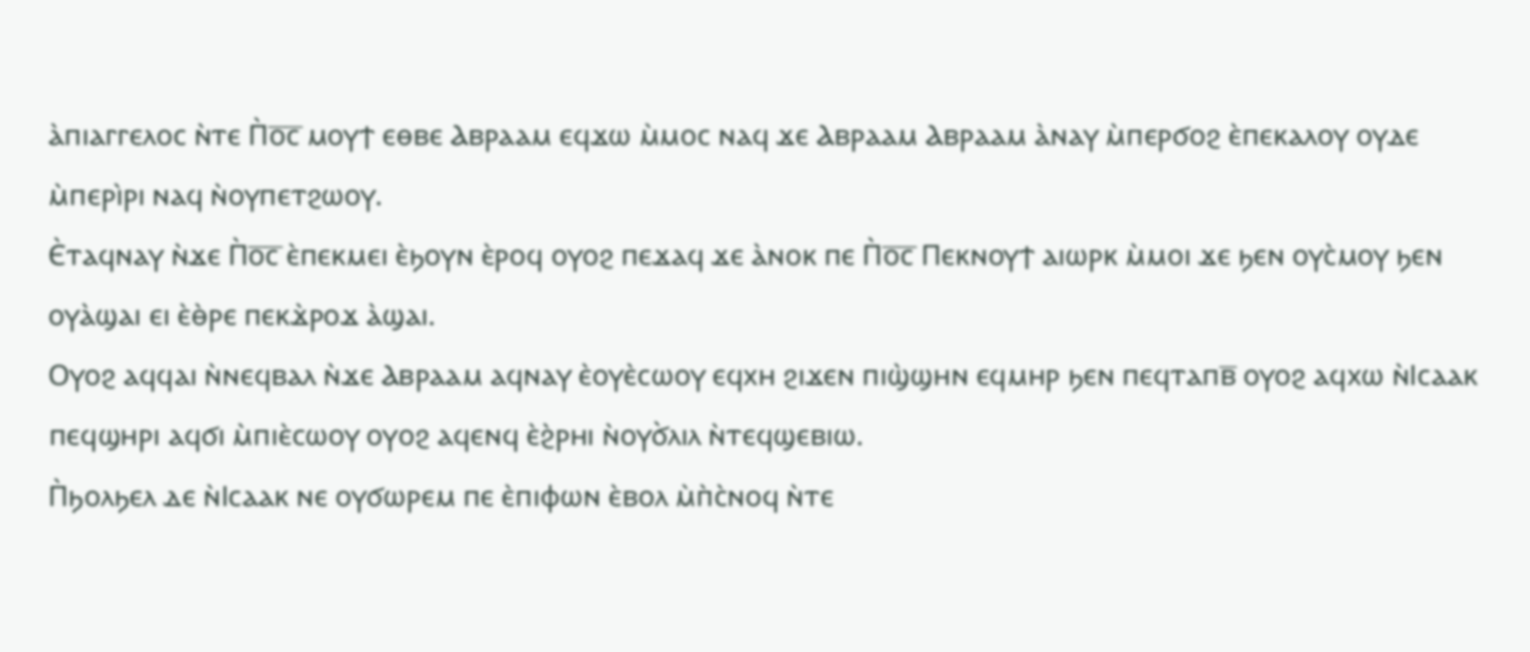ⲁ̀ⲡⲓⲁⲅⲅⲉⲗⲟⲥ ⲛ̀ⲧⲉ Ⲡ̀ⲟ̅ⲥ̅ ⲙⲟⲩϯ ⲉⲑⲃⲉ Ⲁⲃⲣⲁⲁⲙ ⲉϥϫⲱ ⲙ̀ⲙⲟⲥ ⲛⲁϥ ϫⲉ Ⲁⲃⲣⲁⲁⲙ Ⲁⲃⲣⲁⲁⲙ ⲁ̀ⲛⲁⲩ ⲙ̀ⲡⲉⲣϭⲟϩ ⲉ̀ⲡⲉⲕⲁⲗⲟⲩ ⲟⲩⲇⲉ ⲙ̀ⲡⲉⲣⲓ̀ⲣⲓ ⲛⲁϥ ⲛ̀ⲟⲩⲡⲉⲧϩⲱⲟⲩ.
Ⲉ̀ⲧⲁϥⲛⲁⲩ ⲛ̀ϫⲉ Ⲡ̀ⲟ̅ⲥ̅ ⲉ̀ⲡⲉⲕⲙⲉⲓ ⲉ̀ϧⲟⲩⲛ ⲉ̀ⲣⲟϥ ⲟⲩⲟϩ ⲡⲉϫⲁϥ ϫⲉ ⲁ̀ⲛⲟⲕ ⲡⲉ Ⲡ̀ⲟ̅ⲥ̅ Ⲡⲉⲕⲛⲟⲩϯ ⲁⲓⲱⲣⲕ ⲙ̀ⲙⲟⲓ ϫⲉ ϧⲉⲛ ⲟⲩⲥ̀ⲙⲟⲩ ϧⲉⲛ ⲟⲩⲁ̀ϣⲁⲓ ⲉⲓ ⲉ̀ⲑ̀ⲣⲉ ⲡⲉⲕϫ̀ⲣⲟϫ ⲁ̀ϣⲁⲓ.
Ⲟⲩⲟϩ ⲁϥϥⲁⲓ ⲛ̀ⲛⲉϥⲃⲁⲗ ⲛ̀ϫⲉ Ⲁⲃⲣⲁⲁⲙ ⲁϥⲛⲁⲩ ⲉ̀ⲟⲩⲉ̀ⲥⲱⲟⲩ ⲉϥⲭⲏ ϩⲓϫⲉⲛ ⲡⲓϣ̀ϣⲏⲛ ⲉϥⲙⲏⲣ ϧⲉⲛ ⲡⲉϥⲧⲁⲡⲃ̅ ⲟⲩⲟϩ ⲁϥⲭⲱ ⲛ̀Ⲓⲥⲁⲁⲕ ⲡⲉϥϣⲏⲣⲓ ⲁϥϭⲓ ⲙ̀ⲡⲓⲉ̀ⲥⲱⲟⲩ ⲟⲩⲟϩ ⲁϥⲉⲛϥ ⲉ̀ϩ̀ⲣⲏⲓ ⲛ̀ⲟⲩϭ̀ⲗⲓⲗ ⲛ̀ⲧⲉϥϣⲉⲃⲓⲱ.
Ⲡ̀ϧⲟⲗϧⲉⲗ ⲇⲉ ⲛ̀Ⲓⲥⲁⲁⲕ ⲛⲉ ⲟⲩϭⲱⲣⲉⲙ ⲡⲉ ⲉ̀ⲡⲓⲫⲱⲛ ⲉ̀ⲃⲟⲗ ⲙ̀ⲡ̀ⲥ̀ⲛⲟϥ ⲛ̀ⲧⲉ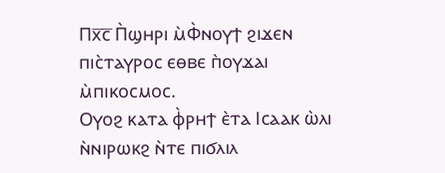Ⲡⲭ̅ⲥ̅ Ⲡ̀ϣⲏⲣⲓ ⲙ̀Ⲫ̀ⲛⲟⲩϯ ϩⲓϫⲉⲛ ⲡⲓⲥ̀ⲧⲁⲩⲣⲟⲥ ⲉⲑⲃⲉ ⲡ̀ⲟⲩϫⲁⲓ ⲙ̀ⲡⲓⲕⲟⲥⲙⲟⲥ.
Ⲟⲩⲟϩ ⲕⲁⲧⲁ ⲫ̀ⲣⲏϯ ⲉ̀ⲧⲁ Ⲓⲥⲁⲁⲕ ⲱ̀ⲗⲓ ⲛ̀ⲛⲓⲣⲱⲕϩ ⲛ̀ⲧⲉ ⲡⲓϭⲗⲓⲗ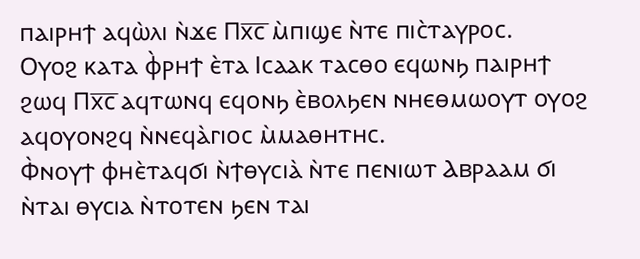ⲡⲁⲓⲣⲏϯ ⲁϥⲱ̀ⲗⲓ ⲛ̀ϫⲉ Ⲡⲭ̅ⲥ̅ ⲙ̀ⲡⲓϣⲉ ⲛ̀ⲧⲉ ⲡⲓⲥ̀ⲧⲁⲩⲣⲟⲥ.
Ⲟⲩⲟϩ ⲕⲁⲧⲁ ⲫ̀ⲣⲏϯ ⲉ̀ⲧⲁ Ⲓⲥⲁⲁⲕ ⲧⲁⲥⲑⲟ ⲉϥⲱⲛϧ ⲡⲁⲓⲣⲏϯ ϩⲱϥ Ⲡⲭ̅ⲥ̅ ⲁϥⲧⲱⲛϥ ⲉϥⲟⲛϧ ⲉ̀ⲃⲟⲗϧⲉⲛ ⲛⲏⲉⲑⲙⲱⲟⲩⲧ ⲟⲩⲟϩ ⲁϥⲟⲩⲟⲛϩϥ ⲛ̀ⲛⲉϥⲁ̀ⲅⲓⲟⲥ ⲙ̀ⲙⲁⲑⲏⲧⲏⲥ.
Ⲫ̀ⲛⲟⲩϯ ⲫⲏⲉ̀ⲧⲁϥϭⲓ ⲛ̀ϯⲑⲩⲥⲓⲁ̀ ⲛ̀ⲧⲉ ⲡⲉⲛⲓⲱⲧ Ⲁⲃⲣⲁⲁⲙ ϭⲓ ⲛ̀ⲧⲁⲓ ⲑⲩⲥⲓⲁ ⲛ̀ⲧⲟⲧⲉⲛ ϧⲉⲛ ⲧⲁⲓ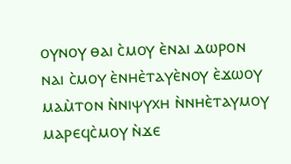ⲟⲩⲛⲟⲩ ⲑⲁⲓ ⲥ̀ⲙⲟⲩ ⲉ̀ⲛⲁⲓ ⲇⲱⲣⲟⲛ ⲛⲁⲓ ⲥ̀ⲙⲟⲩ ⲉ̀ⲛⲏⲉ̀ⲧⲁⲩⲉ̀ⲛⲟⲩ ⲉ̀ϫⲱⲟⲩ ⲙⲁⲙ̀ⲧⲟⲛ ⲛ̀ⲛⲓⲯⲩⲭⲏ ⲛ̀ⲛⲏⲉ̀ⲧⲁⲩⲙⲟⲩ ⲙⲁⲣⲉϥⲥ̀ⲙⲟⲩ ⲛ̀ϫⲉ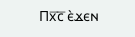Ⲡⲭ̅ⲥ̅ ⲉ̀ϫⲉⲛ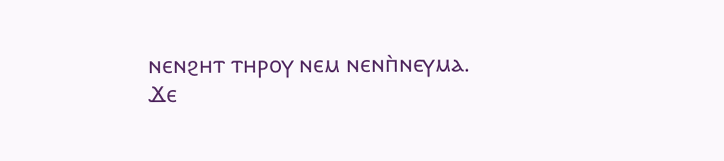ⲛⲉⲛϩⲏⲧ ⲧⲏⲣⲟⲩ ⲛⲉⲙ ⲛⲉⲛⲡ̀ⲛⲉⲩⲙⲁ.
Ϫⲉ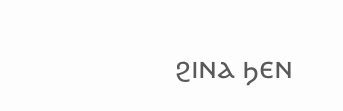ϩⲓⲛⲁ ϧⲉⲛ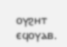ⲟⲩϩⲏⲧ ⲉϥⲟⲩⲁⲃ.